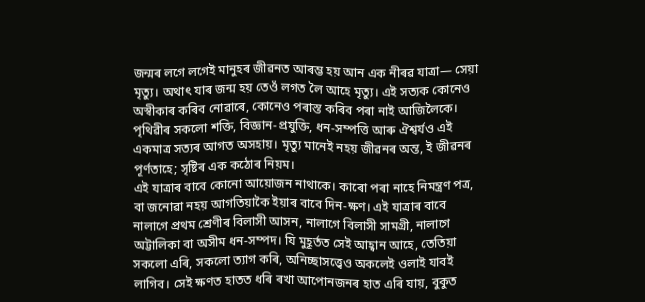জন্মৰ লগে লগেই মানুহৰ জীৱনত আৰম্ভ হয় আন এক নীৰৱ যাত্ৰা— সেয়া মৃত্যু। অথাৎ যাৰ জন্ম হয় তেওঁ লগত লৈ আহে মৃত্যু। এই সত্যক কোনেও অস্বীকাৰ কৰিব নোৱাৰে, কোনেও পৰাস্ত কৰিব পৰা নাই আজিলৈকে। পৃথিৱীৰ সকলো শক্তি, বিজ্ঞান-প্ৰযুক্তি, ধন-সম্পত্তি আৰু ঐশ্বৰ্যও এই একমাত্ৰ সত্যৰ আগত অসহায়। মৃত্যু মানেই নহয় জীৱনৰ অন্ত, ই জীৱনৰ পূৰ্ণতাহে; সৃষ্টিৰ এক কঠোৰ নিয়ম।
এই যাত্ৰাৰ বাবে কোনো আয়োজন নাথাকে। কাৰো পৰা নাহে নিমন্ত্ৰণ পত্ৰ, বা জনোৱা নহয় আগতিয়াকৈ ইয়াৰ বাবে দিন-ক্ষণ। এই যাত্ৰাৰ বাবে নালাগে প্ৰথম শ্ৰেণীৰ বিলাসী আসন, নালাগে বিলাসী সামগ্ৰী, নালাগে অট্টালিকা বা অসীম ধন-সম্পদ। যি মুহূৰ্তত সেই আহ্বান আহে, তেতিয়া সকলো এৰি, সকলো ত্যাগ কৰি, অনিচ্ছাসত্ত্বেও অকলেই ওলাই যাবই লাগিব। সেই ক্ষণত হাতত ধৰি ৰখা আপোনজনৰ হাত এৰি যায়, বুকুত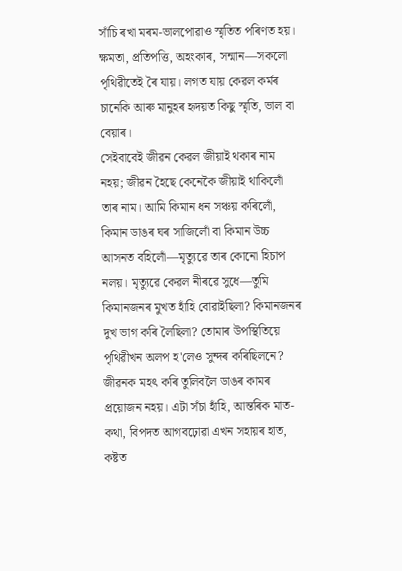সাঁচি ৰখা মৰম-ভালপোৱাও স্মৃতিত পৰিণত হয়। ক্ষমতা, প্ৰতিপত্তি, অহংকাৰ, সন্মান—সকলো পৃথিৱীতেই ৰৈ যায়। লগত যায় কেৱল কৰ্মৰ চানেকি আৰু মানুহৰ হৃদয়ত কিছু স্মৃতি, ভাল বা বেয়াৰ।
সেইবাবেই জীৱন কেৱল জীয়াই থকাৰ নাম নহয়; জীৱন হৈছে কেনেকৈ জীয়াই থাকিলোঁ তাৰ নাম। আমি কিমান ধন সঞ্চয় কৰিলোঁ, কিমান ডাঙৰ ঘৰ সাজিলোঁ বা কিমান উচ্চ আসনত বহিলোঁ—মৃত্যুৱে তাৰ কোনো হিচাপ নলয়। মৃত্যুৱে কেৱল নীৰৱে সুধে—তুমি কিমানজনৰ মুখত হাঁহি বোৱাইছিলা? কিমানজনৰ দুখ ভাগ কৰি লৈছিলা? তোমাৰ উপস্থিতিয়ে পৃথিৱীখন অলপ হ'লেও সুন্দৰ কৰিছিলনে?
জীৱনক মহৎ কৰি তুলিবলৈ ডাঙৰ কামৰ প্ৰয়োজন নহয়। এটা সঁচা হাঁহি, আন্তৰিক মাত-কথা, বিপদত আগবঢ়োৱা এখন সহায়ৰ হাত, কষ্টত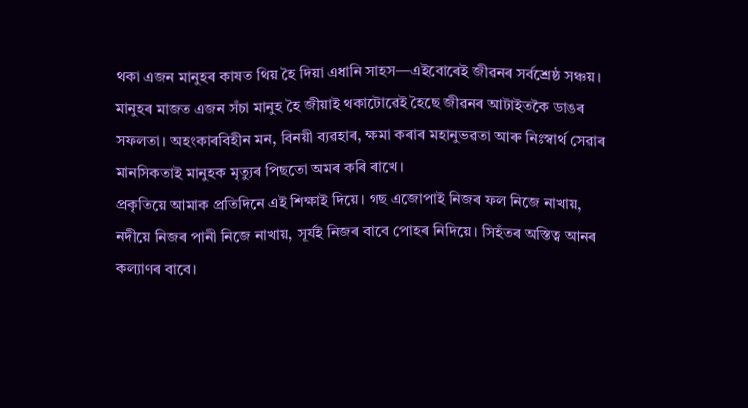থকা এজন মানুহৰ কাষত থিয় হৈ দিয়া এধানি সাহস—এইবোৰেই জীৱনৰ সৰ্বশ্ৰেষ্ঠ সঞ্চয়। মানুহৰ মাজত এজন সঁচা মানুহ হৈ জীয়াই থকাটোৱেই হৈছে জীৱনৰ আটাইতকৈ ডাঙৰ সফলতা। অহংকাৰবিহীন মন, বিনয়ী ব্যৱহাৰ, ক্ষমা কৰাৰ মহানুভৱতা আৰু নিঃস্বাৰ্থ সেৱাৰ মানসিকতাই মানুহক মৃত্যুৰ পিছতো অমৰ কৰি ৰাখে।
প্ৰকৃতিয়ে আমাক প্ৰতিদিনে এই শিক্ষাই দিয়ে। গছ এজোপাই নিজৰ ফল নিজে নাখায়, নদীয়ে নিজৰ পানী নিজে নাখায়, সূৰ্যই নিজৰ বাবে পোহৰ নিদিয়ে। সিহঁতৰ অস্তিত্ব আনৰ কল্যাণৰ বাবে।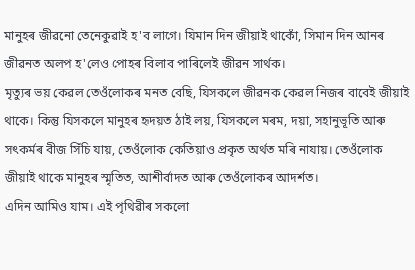মানুহৰ জীৱনো তেনেকুৱাই হ'ব লাগে। যিমান দিন জীয়াই থাকোঁ, সিমান দিন আনৰ জীৱনত অলপ হ'লেও পোহৰ বিলাব পাৰিলেই জীৱন সাৰ্থক।
মৃত্যুৰ ভয় কেৱল তেওঁলোকৰ মনত বেছি, যিসকলে জীৱনক কেৱল নিজৰ বাবেই জীয়াই থাকে। কিন্তু যিসকলে মানুহৰ হৃদয়ত ঠাই লয়, যিসকলে মৰম, দয়া, সহানুভূতি আৰু সৎকৰ্মৰ বীজ সিঁচি যায়, তেওঁলোক কেতিয়াও প্ৰকৃত অৰ্থত মৰি নাযায়। তেওঁলোক জীয়াই থাকে মানুহৰ স্মৃতিত, আশীৰ্বাদত আৰু তেওঁলোকৰ আদৰ্শত।
এদিন আমিও যাম। এই পৃথিৱীৰ সকলো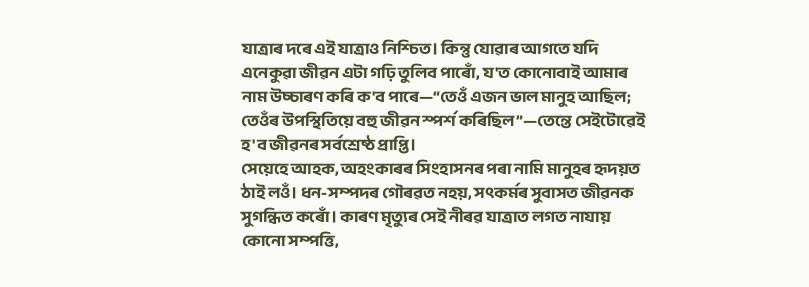যাত্ৰাৰ দৰে এই যাত্ৰাও নিশ্চিত। কিন্তু যোৱাৰ আগতে যদি এনেকুৱা জীৱন এটা গঢ়ি তুলিব পাৰোঁ, য'ত কোনোবাই আমাৰ নাম উচ্চাৰণ কৰি ক'ব পাৰে—“তেওঁ এজন ভাল মানুহ আছিল; তেওঁৰ উপস্থিতিয়ে বহু জীৱন স্পৰ্শ কৰিছিল”—তেন্তে সেইটোৱেই হ'ব জীৱনৰ সৰ্বশ্ৰেষ্ঠ প্ৰাপ্তি।
সেয়েহে আহক, অহংকাৰৰ সিংহাসনৰ পৰা নামি মানুহৰ হৃদয়ত ঠাই লওঁ। ধন-সম্পদৰ গৌৰৱত নহয়, সৎকৰ্মৰ সুবাসত জীৱনক সুগন্ধিত কৰোঁ। কাৰণ মৃত্যুৰ সেই নীৰৱ যাত্ৰাত লগত নাযায় কোনো সম্পত্তি,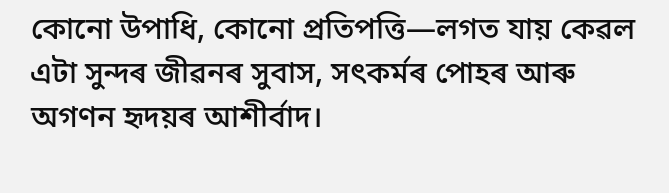কোনো উপাধি, কোনো প্ৰতিপত্তি—লগত যায় কেৱল এটা সুন্দৰ জীৱনৰ সুবাস, সৎকৰ্মৰ পোহৰ আৰু অগণন হৃদয়ৰ আশীৰ্বাদ।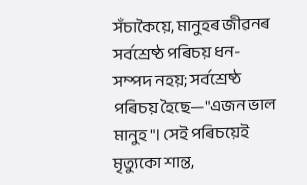সঁচাকৈয়ে, মানুহৰ জীৱনৰ সৰ্বশ্ৰেষ্ঠ পৰিচয় ধন-সম্পদ নহয়; সৰ্বশ্ৰেষ্ঠ পৰিচয় হৈছে—"এজন ভাল মানুহ"। সেই পৰিচয়েই মৃত্যুকো শান্ত,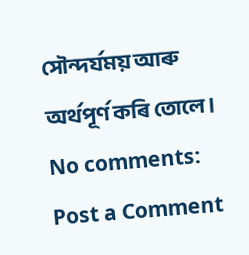সৌন্দৰ্যময় আৰু অৰ্থপূৰ্ণ কৰি তোলে।
No comments:
Post a Comment